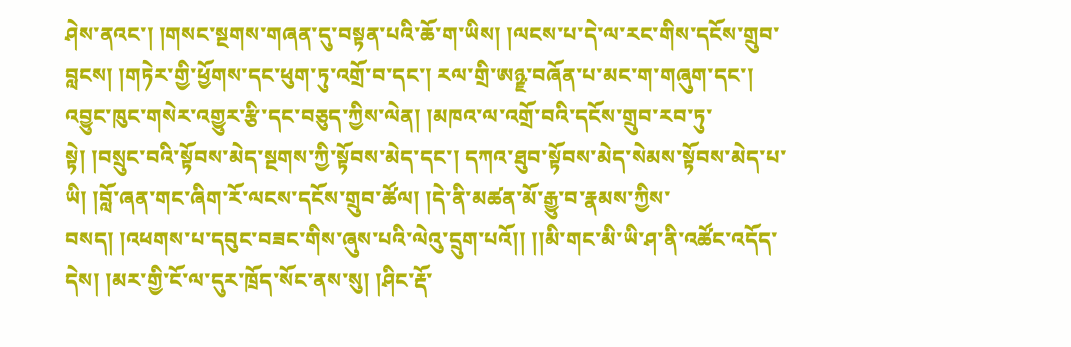ཤེས་ནའང་། །གསང་སྔགས་གཞན་དུ་བསྟན་པའི་ཆོ་ག་ཡིས། །ལངས་པ་དེ་ལ་རང་གིས་དངོས་གྲུབ་བླངས། །གཏེར་གྱི་ཕྱོགས་དང་ཕུག་ཏུ་འགྲོ་བ་དང་། རལ་གྲི་ཨཉྫ་བཞོན་པ་མང་ག་གཞུག་དང་། འབྱུང་ཁུང་གསེར་འགྱུར་རྩི་དང་བཅུད་ཀྱིས་ལེན། །མཁའ་ལ་འགྲོ་བའི་དངོས་གྲུབ་རབ་ཏུ་སྟེ། །བསྲུང་བའི་སྟོབས་མེད་སྔགས་ཀྱི་སྟོབས་མེད་དང་། དཀའ་ཐུབ་སྟོབས་མེད་སེམས་སྟོབས་མེད་པ་ཡི། །བློ་ཞན་གང་ཞིག་རོ་ལངས་དངོས་གྲུབ་ཚོལ། །དེ་ནི་མཚན་མོ་རྒྱུ་བ་རྣམས་ཀྱིས་བསད། །འཕགས་པ་དབུང་བཟང་གིས་ཞུས་པའི་ལེའུ་དྲུག་པའོ།། །།མི་གང་མི་ཡི་ཤ་ནི་འཚོང་འདོད་དེས། །མར་གྱི་ངོ་ལ་དུར་ཁྲོད་སོང་ནས་སུ། །ཤིང་རྡོ་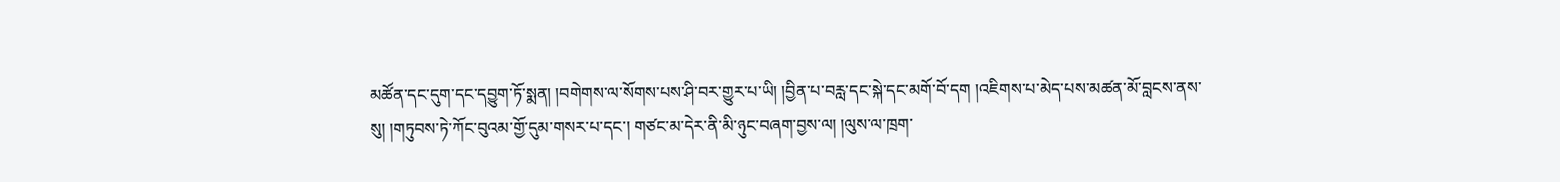མཚོན་དང་དུག་དང་དབྱུག་ཏོ་སྨན། །བགེགས་ལ་སོགས་པས་ཤི་བར་གྱུར་པ་ཡི། །བྱིན་པ་བརླ་དང་སྐེ་དང་མགོ་བོ་དག །འཇིགས་པ་མེད་པས་མཚན་མོ་བླངས་ནས་སུ། །གཏུབས་ཏེ་ཀོང་བུའམ་གྱོ་དུམ་གསར་པ་དང་། གཙང་མ་དེར་ནི་མི་ཉུང་བཞག་བྱས་ལ། །ལུས་ལ་ཁྲག་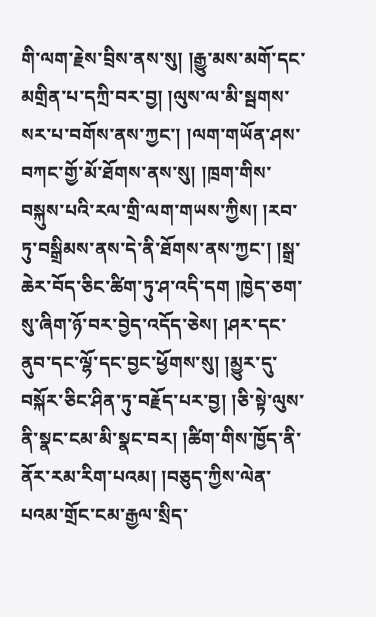གི་ལག་རྗེས་བྲིས་ནས་སུ། །རྒྱུ་མས་མགོ་དང་མགྲིན་པ་དཀྲི་བར་བྱ། །ལུས་ལ་མི་སྦགས་སར་པ་བགོས་ནས་ཀྱང་། །ལག་གཡོན་ཤས་བཀང་གྱོ་མོ་ཐོགས་ནས་སུ། །ཁྲག་གིས་བསྐུས་པའི་རལ་གྲི་ལག་གཡས་ཀྱིས། །རབ་ཏུ་བསྒྲིམས་ནས་དེ་ནི་ཐོགས་ནས་ཀྱང་། །སྒྲ་ཆེར་བོད་ཅིང་ཚིག་ཏུ་ཤ་འདི་དག །ཁྱེད་ཅག་སུ་ཞིག་ཉོ་བར་བྱེད་འདོད་ཅེས། །ཤར་དང་ནུབ་དང་ལྷོ་དང་བྱང་ཕྱོགས་སུ། །མྱུར་དུ་བསྐོར་ཅིང་ཤིན་ཏུ་བརྗོད་པར་བྱ། །ཅི་སྟེ་ལུས་ནི་སྣང་ངམ་མི་སྣང་བར། །ཚིག་གིས་ཁྱོད་ནི་ནོར་རམ་རིག་པའམ། །བཅུད་ཀྱིས་ལེན་པའམ་གྲོང་ངམ་རྒྱལ་སྲིད་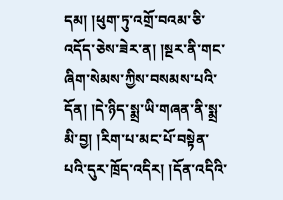དམ། །ཕུག་ཏུ་འགྲོ་བའམ་ཅི་འདོད་ཅེས་ཟེར་ན། །སྔར་ནི་གང་ཞིག་སེམས་ཀྱིས་བསམས་པའི་དོན། །དེ་ཉིད་སྨྲ་ཡི་གཞན་ནི་སྨྲ་མི་བྱ། །རིག་པ་མང་པོ་བསྟེན་པའི་དུར་ཁྲོད་འདིར། །དོན་འདིའི་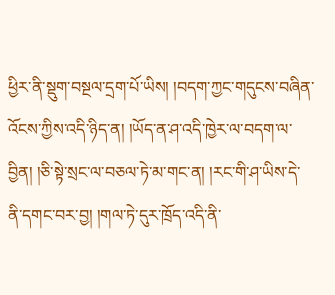ཕྱིར་ནི་སྡུག་བསྔལ་དྲག་པོ་ཡིས། །བདག་ཀྱང་གདུངས་བཞིན་འོངས་ཀྱིས་འདི་ཉིད་ན། །ཡོད་ན་ཤ་འདི་ཁྱེར་ལ་བདག་ལ་བྱིན། །ཅི་སྟེ་སྲང་ལ་བཅལ་ཏེ་མ་གང་ན། །རང་གི་ཤ་ཡིས་དེ་ནི་དགང་བར་བྱ། །གལ་ཏེ་དུར་ཁྲོད་འདི་ནི་